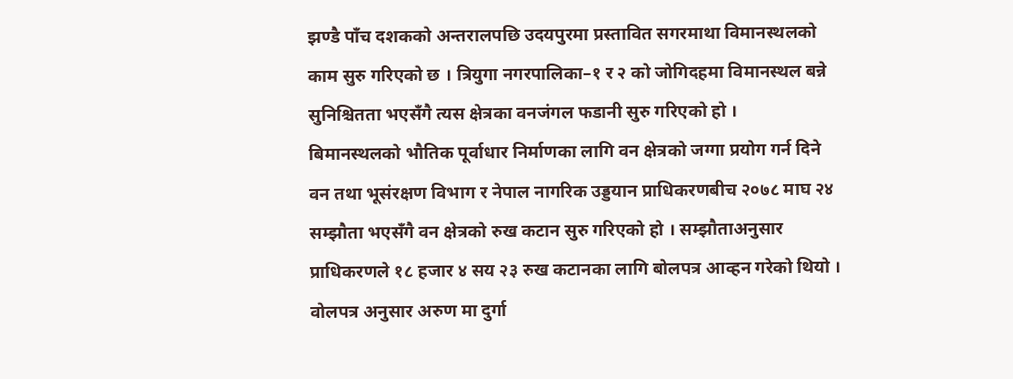झण्डै पाँच दशकको अन्तरालपछि उदयपुरमा प्रस्तावित सगरमाथा विमानस्थलको काम सुरु गरिएको छ । त्रियुगा नगरपालिका–१ र २ को जोगिदहमा विमानस्थल बन्ने सुनिश्चितता भएसँगै त्यस क्षेत्रका वनजंगल फडानी सुरु गरिएको हो ।
बिमानस्थलको भौतिक पूर्वाधार निर्माणका लागि वन क्षेत्रको जग्गा प्रयोग गर्न दिने वन तथा भूसंरक्षण विभाग र नेपाल नागरिक उड्डयान प्राधिकरणबीच २०७८ माघ २४ सम्झौता भएसँगै वन क्षेत्रको रुख कटान सुरु गरिएको हो । सम्झौताअनुसार प्राधिकरणले १८ हजार ४ सय २३ रुख कटानका लागि बोलपत्र आव्हन गरेको थियो ।
वोलपत्र अनुसार अरुण मा दुर्गा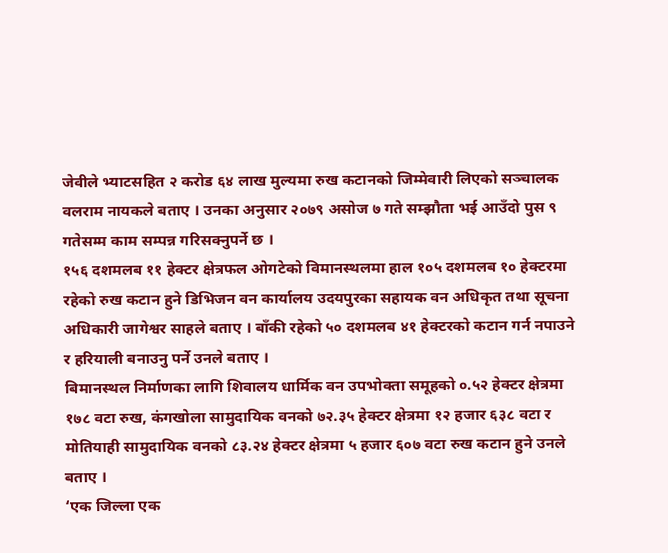जेवीले भ्याटसहित २ करोड ६४ लाख मुल्यमा रुख कटानको जिम्मेवारी लिएको सञ्चालक वलराम नायकले बताए । उनका अनुसार २०७९ असोज ७ गते सम्झौता भई आउँदो पुस ९ गतेसम्म काम सम्पन्न गरिसक्नुपर्ने छ ।
१५६ दशमलब ११ हेक्टर क्षेत्रफल ओगटेको विमानस्थलमा हाल १०५ दशमलब १० हेक्टरमा रहेको रुख कटान हुने डिभिजन वन कार्यालय उदयपुरका सहायक वन अधिकृत तथा सूचना अधिकारी जागेश्वर साहले बताए । बाँकी रहेको ५० दशमलब ४१ हेक्टरको कटान गर्न नपाउने र हरियाली बनाउनु पर्ने उनले बताए ।
बिमानस्थल निर्माणका लागि शिवालय धार्मिक वन उपभोक्ता समूहको ०.५२ हेक्टर क्षेत्रमा १७८ वटा रुख, कंगखोला सामुदायिक वनको ७२.३५ हेक्टर क्षेत्रमा १२ हजार ६३८ वटा र मोतियाही सामुदायिक वनको ८३.२४ हेक्टर क्षेत्रमा ५ हजार ६०७ वटा रुख कटान हुने उनले बताए ।
‘एक जिल्ला एक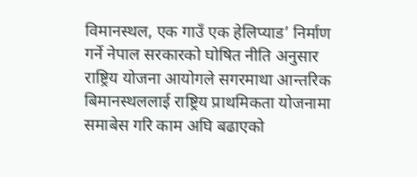विमानस्थल, एक गाउँ एक हेलिप्याड’ निर्माण गर्ने नेपाल सरकारको घोषित नीति अनुसार राष्ट्रिय योजना आयोगले सगरमाथा आन्तरिक बिमानस्थललाई राष्ट्रिय प्राथमिकता योजनामा समाबेस गरि काम अघि बढाएको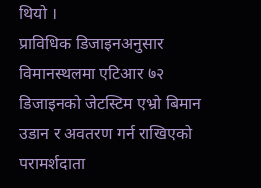थियो ।
प्राविधिक डिजाइनअनुसार विमानस्थलमा एटिआर ७२ डिजाइनको जेटस्टिम एभ्रो बिमान उडान र अवतरण गर्न राखिएको परामर्शदाता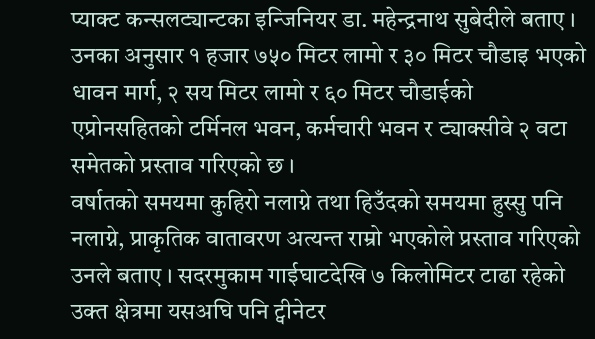प्याक्ट कन्सलट्यान्टका इन्जिनियर डा. महेन्द्रनाथ सुबेदीले बताए । उनका अनुसार १ हजार ७५० मिटर लामो र ३० मिटर चौडाइ भएको धावन मार्ग, २ सय मिटर लामो र ६० मिटर चौडाईको एप्रोनसहितको टर्मिनल भवन, कर्मचारी भवन र ट्याक्सीवे २ वटा समेतको प्रस्ताव गरिएको छ ।
वर्षातको समयमा कुहिरो नलाग्ने तथा हिउँदको समयमा हुस्सु पनि नलाग्ने, प्राकृतिक वातावरण अत्यन्त राम्रो भएकोले प्रस्ताव गरिएको उनले बताए । सदरमुकाम गाईघाटदेखि ७ किलोमिटर टाढा रहेको उक्त क्षेत्रमा यसअघि पनि ट्वीनेटर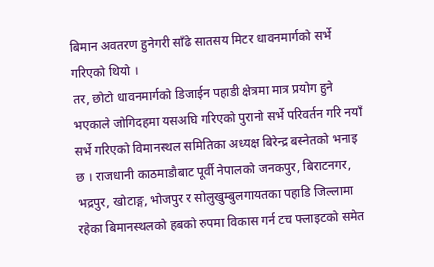बिमान अवतरण हुनेगरी साँढे सातसय मिटर धावनमार्गको सर्भे गरिएको थियो ।
तर, छोटो धावनमार्गको डिजाईन पहाडी क्षेत्रमा मात्र प्रयोग हुने भएकाले जोगिदहमा यसअघि गरिएको पुरानो सर्भे परिवर्तन गरि नयाँ सर्भे गरिएको विमानस्थल समितिका अध्यक्ष बिरेन्द्र बस्नेतको भनाइ छ । राजधानी काठमाडौबाट पूर्वी नेपालको जनकपुर, बिराटनगर, भद्रपुर, खोटाङ्ग, भोजपुर र सोलुखुम्बुलगायतका पहाडि जिल्लामा रहेका बिमानस्थलको हबको रुपमा विकास गर्न टच फ्लाइटको समेत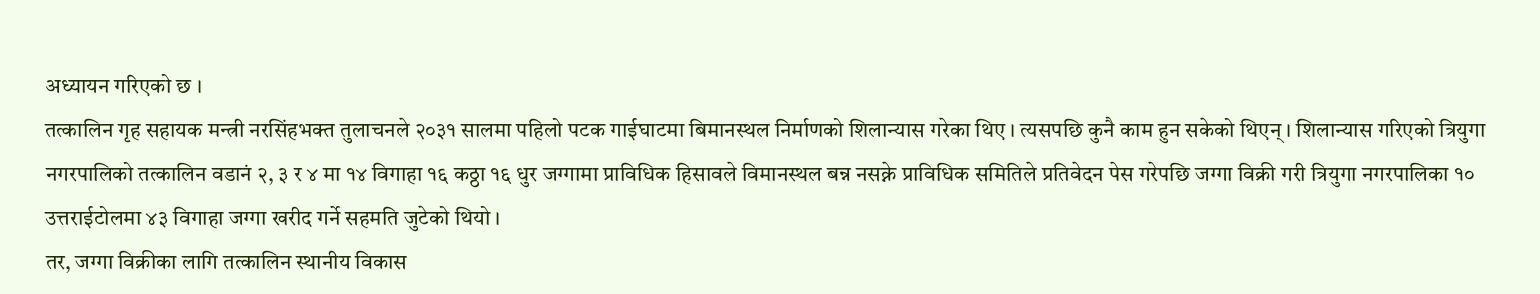अध्यायन गरिएको छ ।
तत्कालिन गृह सहायक मन्त्री नरसिंहभक्त तुलाचनले २०३१ सालमा पहिलो पटक गाईघाटमा बिमानस्थल निर्माणको शिलान्यास गरेका थिए । त्यसपछि कुनै काम हुन सकेको थिएन् । शिलान्यास गरिएको त्रियुगा नगरपालिको तत्कालिन वडानं २, ३ र ४ मा १४ विगाहा १६ कठ्ठा १६ धुर जग्गामा प्राविधिक हिसावले विमानस्थल बन्न नसक्ने प्राविधिक समितिले प्रतिवेदन पेस गरेपछि जग्गा विक्री गरी त्रियुगा नगरपालिका १० उत्तराईटोलमा ४३ विगाहा जग्गा खरीद गर्ने सहमति जुटेको थियो ।
तर, जग्गा विक्रीका लागि तत्कालिन स्थानीय विकास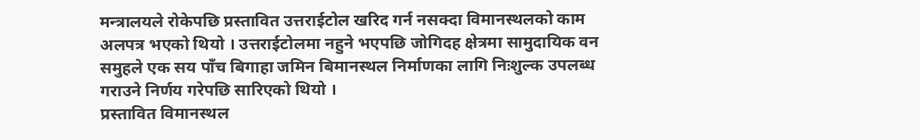मन्त्रालयले रोकेपछि प्रस्तावित उत्तराईटोल खरिद गर्न नसक्दा विमानस्थलको काम अलपत्र भएको थियो । उत्तराईटोलमा नहुने भएपछि जोगिदह क्षेत्रमा सामुदायिक वन समुहले एक सय पाँच बिगाहा जमिन बिमानस्थल निर्माणका लागि निःशुल्क उपलब्ध गराउने निर्णय गरेपछि सारिएको थियो ।
प्रस्तावित विमानस्थल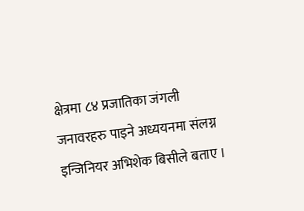क्षेत्रमा ८४ प्रजातिका जंगली जनावरहरु पाइने अध्ययनमा संलग्न इन्जिनियर अभिशेक बिसीले बताए ।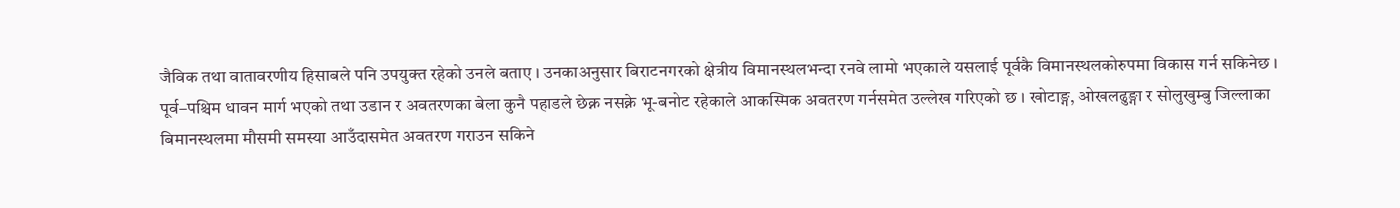जैविक तथा वातावरणीय हिसाबले पनि उपयुक्त रहेको उनले बताए । उनकाअनुसार बिराटनगरको क्षेत्रीय विमानस्थलभन्दा रनवे लामो भएकाले यसलाई पूर्वकै विमानस्थलकोरुपमा विकास गर्न सकिनेछ ।
पूर्व–पश्चिम धावन मार्ग भएको तथा उडान र अवतरणका बेला कुनै पहाडले छेक्न नसक्ने भू-बनोट रहेकाले आकस्मिक अवतरण गर्नसमेत उल्लेख गरिएको छ । खोटाङ्ग, ओखलढुङ्गा र सोलुखुम्बु जिल्लाका बिमानस्थलमा मौसमी समस्या आउँदासमेत अवतरण गराउन सकिने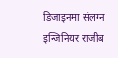डिजाइनमा संलग्न इन्जिनियर राजीब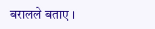बरालले बताए ।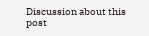Discussion about this post